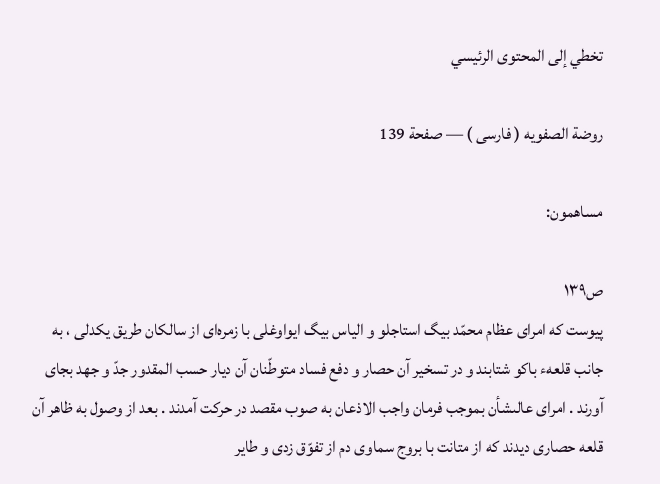تخطي إلى المحتوى الرئيسي

روضة الصفويه ( فارسى ) — صفحة 139

مساهمون:

ص١٣٩
پيوست كه امراى عظام محمّد بيگ استاجلو و الياس بيگ ايواوغلى با زمره‌اى از سالكان طريق يكدلى ، به جانب قلعهء باكو شتابند و در تسخير آن حصار و دفع فساد متوطّنان آن ديار حسب المقدور جدّ و جهد بجاى آورند . امراى عالىشأن بموجب فرمان واجب الاذعان به صوب مقصد در حركت آمدند . بعد از وصول به ظاهر آن قلعه حصارى ديدند كه از متانت با بروج سماوى دم از تفوّق زدى و طاير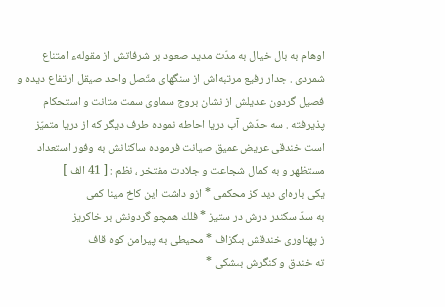اوهام به بال خيال به مدّت مديد صعود بر شرفاتش از مقولهء امتناع شمردى . جدار رفيع مرتبه‌اش از سنگهاى متّصل واحد صيقل ارتفاع ديده و فصيل گردون عديلش از نشان بروج سماوى سمت متانت و استحكام پذيرفته . سه حدّش آب دريا احاطه نموده طرف ديگر كه از دريا متميّز است خندقى عريض عميق صيانت فرموده ساكنانش به وفور استعداد مستظهر و به كمال شجاعت و جلادت مفتخر ، نظم : [ 41 الف ]
يكى باره‌اى ديد كز محكمى * ازو داشت اين كاخ مينا كمى
به سدّ سكندر درش در ستيز * فلك همچو گردونش بر خاكريز
ز پهناورى خندقش بىگزاف * محيطى به پيرامن كوه قاف
ته خندق و كنگرش بىشكى *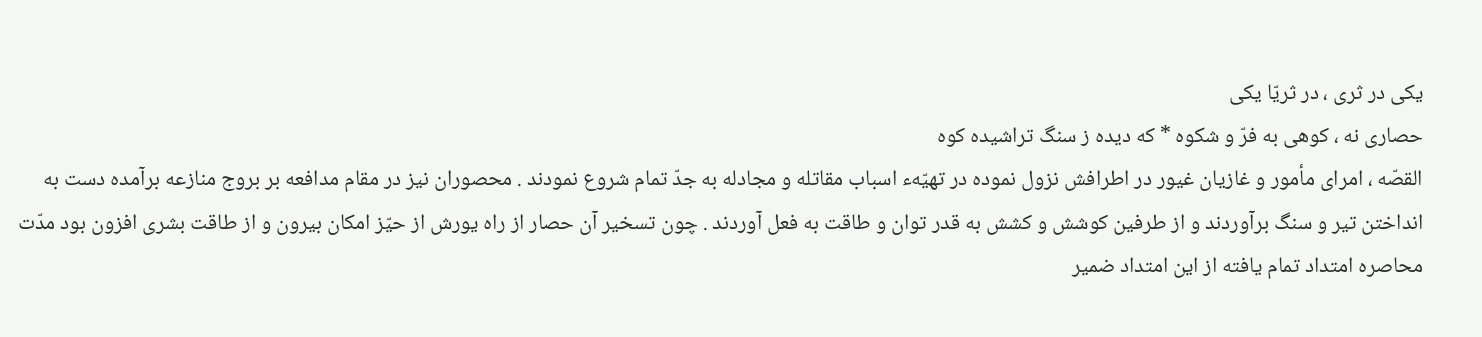يكى در ثرى ، در ثريّا يكى
حصارى نه ، كوهى به فرّ و شكوه * كه ديده ز سنگ تراشيده كوه
القصّه ، امراى مأمور و غازيان غيور در اطرافش نزول نموده در تهيّهء اسباب مقاتله و مجادله به جدّ تمام شروع نمودند . محصوران نيز در مقام مدافعه بر بروج منازعه برآمده دست به انداختن تير و سنگ برآوردند و از طرفين كوشش و كشش به قدر توان و طاقت به فعل آوردند . چون تسخير آن حصار از راه يورش از حيّز امكان بيرون و از طاقت بشرى افزون بود مدّت محاصره امتداد تمام يافته از اين امتداد ضمير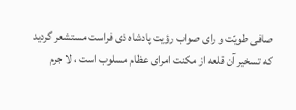صافى طويّت و راى صواب رؤيت پادشاه ذى فراست مستشعر گرديد كه تسخير آن قلعه از مكنت امراى عظام مسلوب است ، لا جرم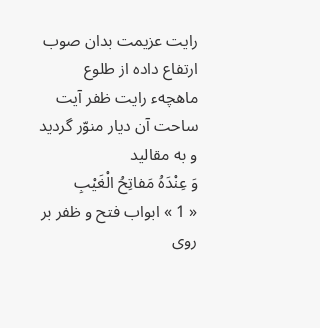رايت عزيمت بدان صوب ارتفاع داده از طلوع ماهچهء رايت ظفر آيت ساحت آن ديار منوّر گرديد و به مقاليد
وَ عِنْدَهُ مَفاتِحُ الْغَيْبِ
« 1 » ابواب فتح و ظفر بر روى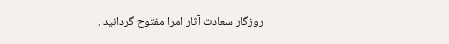روزگار سعادت آثار امرا مفتوح گردانيد .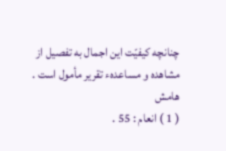چنانچه كيفيّت اين اجمال به تفصيل از مشاهده و مساعدهء تقرير مأمول است .
هامش
( 1 ) انعام : 55 .